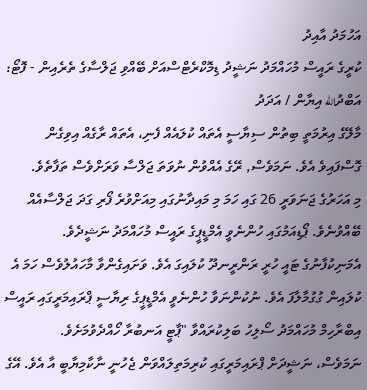އަހުމަދު އާއިދު
ކުރީގެ ރައީސް މުހައްމަދު ނަޝީދު ޑިމޮކްރެޓްސްއަށް ބޭއްވި ޖަލްސާގެ ތެރެއިން - ފޮޓޯ: އަބްދުالله އިޔާން / އަދަދު
މާލޭގެ އިރުމަތީ ބިތުން ސިޔާސީ އެތައް ކުލައެއް ފެނި، އެތައް ރާގެއް އިވިގެން ގޮސްފައިވެ އެވެ. ނަމަވެސް, ރޭގެ އެއްވުން ނުވަތަ ޖަލްސާ ވަރަށްވެސް ތަފާތެވެ.
މި އަހަރުގެ ޖަނަވަރީ 26 ގައި ހަމަ މި މައިދާނުގައި މިއަށްވުރެ ފޯރި ގަދަ ޖަލްސާއެއް ބޭއްވުނެވެ. ޕޯޑިއަމުގައި ހުންނެވީ އެމްޑީޕީގެ ރައީސް މުހައްމަދު ނަޝީދެވެ. އެމަނިކުފާނުގެ ޓައީ ހުރީ ރަންރީނދޫ ކުލައިގަ އެވެ. ވަށައިގެންވާ މާހައުލުވެސް ހަމަ އެ ކުލައިން ގުގުމާލާފަ އެވެ. ނުކުންނަވާ ހުންނެވީ އެމްޑީޕީގެ ރިޔާސީ ޕްރައިމަރީގައި ރައީސް އިބްރާހިމް މުހައްމަދު ސޯލިހު ބަލިކުރައްވާ "ޕާޓީ އަނބުރާ ހޯއްދެވުމަށެވެ.
ނަމަވެސް، ނަޝީދަށް ޕްރައިމަރީގައި ކުރިމަތިލައްވަން ޖެހުނީ ނާކާމިޔާބީ އާ އެވެ. އޭގެ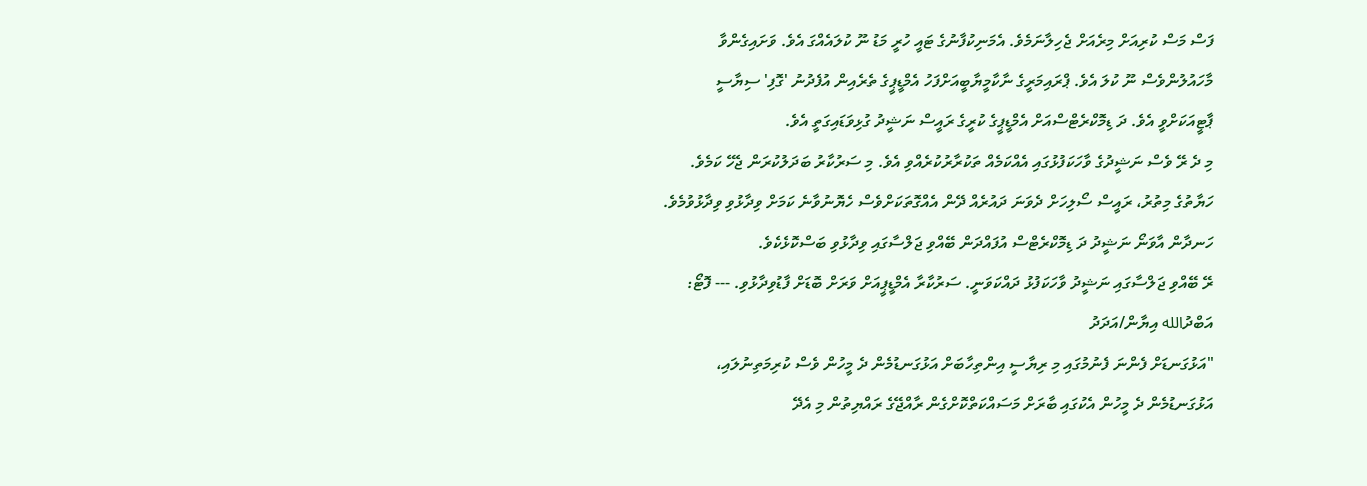ފަސް މަސް ކުރިއަށް މިރެއަށް ޖެހިލާނަމެވެ. އެމަނިކުފާނުގެ ޓައީ ހުރީ މަޑު ނޫ ކުލައެއްގަ އެވެ. ވަށައިގެންވާ މާހައުލުންވެސް ނޫ ކުލަ އެވެ. ޕްރައިމަރީގެ ނާކާމީޔާބީއަށްފަހު އެމްޑީޕީގެ ތެރެއިން އުފެދުނު 'ގޮފި' ސިޔާސީ ޕާޓީއަކަށްވީ އެވެ. ދަ ޑިމޮކްރެޓްސްއަށް އެމްޑީޕީގެ ކުރީގެ ރައީސް ނަޝީދު ގުޅިވަޑައިގަތީ އެވެ.
މި ދެ ރޭ ވެސް ނަޝީދުގެ ވާހަކަފުޅުގައި އެއްކަމެއް ތަކުރާރުކުރެއްވި އެވެ. މި ސަރުކާރު ބަދަލުކުރަން ޖެހޭ ކަމެވެ. ހަޔާތުގެ މިތުރު، ރައީސް ސޯލިހަށް ދެވަނަ ދައުރެއް ދޭން އެއްގޮތަކަށްވެސް ހެޔޮނުވާނެ ކަމަށް ވިދާޅުވި ވިދާޅުވުމެވެ.
ހަނދާން އާވަނޯ ނަޝީދު ދަ ޑިމޮކްރެޓްސް އުފައްދަން ބޭއްވި ޖަލްސާގައި ވިދާޅުވި ބަސްކޮޅެކެވެ.
ރޭ ބޭއްވި ޖަލްސާގައި ނަޝީދު ވާހަކަފުޅު ދައްކަވަނީ. ސަރުކާރާ އެމްޑީޕީއަށް ވަރަށް ބޮޑަށް ފާޑުވިދާޅުވި. --- ފޮޓޯ: އަބްދުالله އިޔާން/އަދަދު
"އަޅުގަނޑަށް ފެންނަ ފެނުމުގައި މި ރިޔާސީ އިންތިހާބަށް އަޅުގަނޑުމެން ދެ މީހުން ވެސް ކުރިމަތިނުލައި، އަޅުގަނޑުމެން ދެ މީހުން އެކުގައި ބާރަށް މަސައްކަތްކޮށްގެން ރާއްޖޭގެ ރައްޔިތުން މި އެދޭ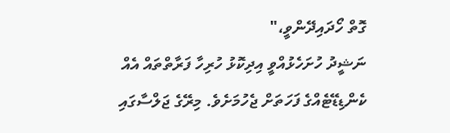ގޮތް ހޯދައިދޭންވީ،"
ނަޝީދު ހުށަހެޅުއްވީ އިދިކޮޅު ހުރިހާ ފަރާތްތައް އެއް ކެންޑިޑޭޓެއްގެ ފަހަތަށް ޖެހުމަށެވެ. މިރޭގެ ޖަލްސާގައި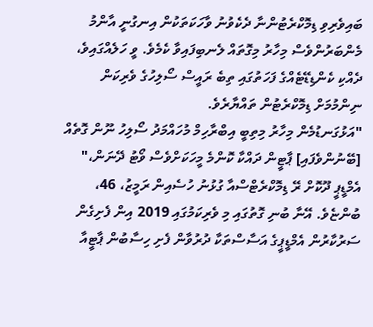ބައިވެރިވި ޑިމޮކްރެޓުންނާ ދެކެވުނު ވާހަކަތަކުން އިނގުނީ އާންމު މެންބަރުންވެސް މިހާރު މިގޮތައް ލެނބިފައިވާ ކެމެވެ. ވީ ހަލެއްގައިވެ، ދެއްކި ކެންޑިޑޭޓެއްގެ ފަހަތުގައި ތިބެ ރައީސް ސޯލިހުގެ ވެރިކަން ނިންމުމަށް ޑިމޮކްރެޓުން ތައްޔާރެވެ.
"އަޅުގަނޑުމެން މިހާރު މިތިބީ އިބްރާހިމް މުހައްމަދު ސޯލިހު ނޫން ގޮތެއް [ބޭނުންވެފައި] ޕާޓީން ދައްކާ ކޮންމެ މީހަކަށްވެސް ވޯޓު ދޭނަން،" އެމްޑީޕީ ދޫކޮށް ރޭ ޑިމޮކްރެޓްސްއާ ގުޅުނު ހުސެއިން ރަމީޒު، 46، ބުންޏެވެ. އޭނާ ބުނި ގޮތުގައި މި ވެރިކަމުގައި 2019 އިން ފެށިގެން ސަރުކާރުން އެމްޑީޕީގެ އަސާސްތަކާ ދުރުވާން ފެށި ހިސާބުން ޕާޓީއާ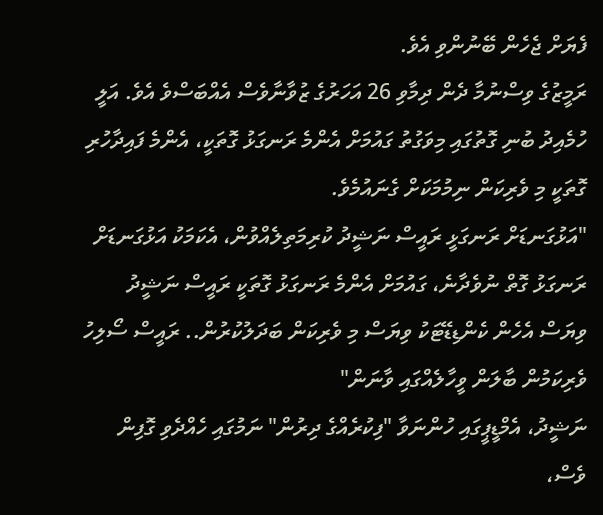ފެޔަށް ޖެހެން ބޭނުންވި އެވެ.
ރަމީޒުގެ ވިސްނުމާ ދެން ދިމާވި 26 އަހަރުގެ ޒުވާނާވެސް އެއްބަސްވެ އެވެ. އަލީ ހުމެއިދު ބުނި ގޮތުގައި މިވަގުތު ގައުމަށް އެންމެ ރަނގަޅު ގޮތަކީ، އެންމެ ފައިދާހުރި ގޮތަކީ މި ވެރިކަން ނިމުމަކަށް ގެނައުމެވެ.
"އަޅުގަނޑަށް ރަނގަޅީ ރައީސް ނަޝީދު ކުރިމަތިލެއްވުން، އެކަމަކު އަޅުގަނޑަށް ރަނގަޅު ގޮތް ނުވެދާނެ، ގައުމަށް އެންމެ ރަނގަޅު ގޮތަކީ ރައީސް ނަޝީދު ވިޔަސް އެހެން ކެންޑިޑޭޓަކު ވިޔަސް މި ވެރިކަން ބަދަލުކުރުން.. ރައީސް ސޯލިހު ވެރިކަމުން ބާލަން ވީހާލެއްގައި ވާނަން"
ނަޝީދު، އެމްޑީޕީގައި ހުންނަވާ "ފިކުރެއްގެ ދިރުން" ނަމުގައި ހެއްދެވި ގޮފިން ވެސް،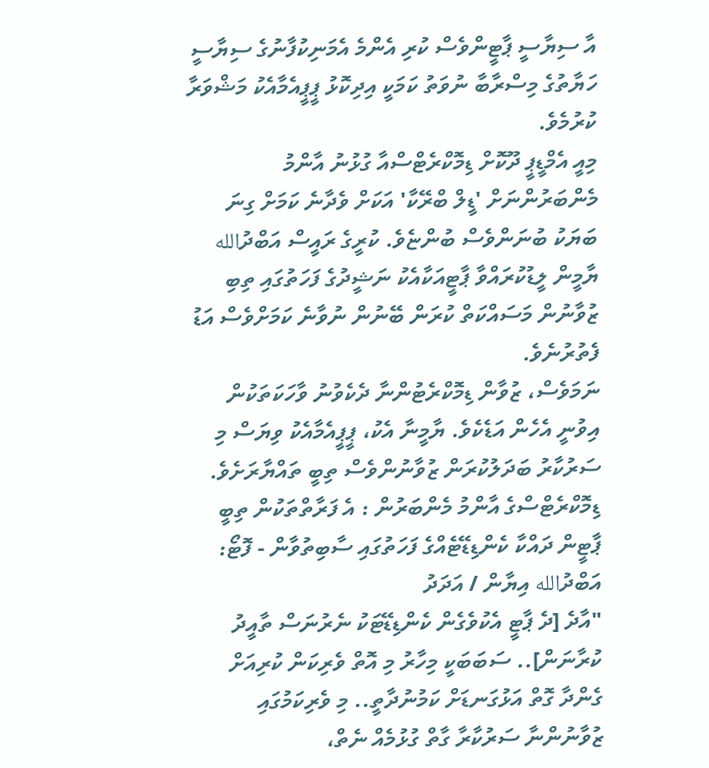އާ ސިޔާސީ ޕާޓީންވެސް ކުރި އެންމެ އެމަނިކުފާނުގެ ސިޔާސީ ހަޔާތުގެ މިސްރާބާ ނުވަތު ކަމަކީ އިދިކޮޅު ޕީޕީއެމާއެކު މަޝްވަރާ ކުރުމެވެ.
މިއީ އެމްޑީޕީ ދޫކޮށް ޑިމޮކްރެޓްސްއާ ގުޅުނު އާންމު މެންބަރުންނަށް 'ޑީލް ބްރޭކާ' އަކަށް ވެދާނެ ކަމަށް ގިނަ ބަޔަކު ބުނަންވެސް ބުންޏެވެ. ކުރީގެ ރައީސް އަބްދުالله ޔާމީން ލީޑުކުރައްވާ ޕާޓީއަކާއެކު ނަޝީދުގެ ފަހަތުގައި ތިބި ޒުވާނުން މަސައްކަތް ކުރަން ބޭނުން ނުވާނެ ކަމަށްވެސް އަޑު ފެތުރުނެވެ.
ނަމަވެސް، ޒުވާން ޑިމޮކްރެޓުންނާ ދެކެވުނު ވާހަކަތަކުން އިވުނީ އެހެން އަޑެކެވެ. ޔާމީނާ އެކު، ޕީޕީއެމާއެކު ވިޔަސް މި ސަރުކާރު ބަދަލުކުރަން ޒުވާނުންވެސް ތިބީ ތައްޔާރަށެވެ.
ޑިމޮކްރެޓްސްގެ އާންމު މެންބަރުން : އެ ފަރާތްތަކުން ތިބީ ޕާޓީން ދައްކާ ކެންޑިޑޭޓެއްގެ ފަހަތުގައި ސާބިތުވާން - ފޮޓޯ: އަބްދުالله އިޔާން / އަދަދު
"އާދެ [ދެ ޕާޓީ އެކުވެގެން ކެންޑިޑޭޓަކު ނެރުނަސް ތާއީދު ކުރާނަން].. ސަބަބަކީ މިހާރު މި އޮތް ވެރިކަން ކުރިއަށް ގެންދާ ގޮތް އަޅުގަނޑަށް ކަމުނުދާތީ.. މި ވެރިކަމުގައި ޒުވާނުންނާ ސަރުކާރާ ގާތް ގުޅުމެއް ނެތް،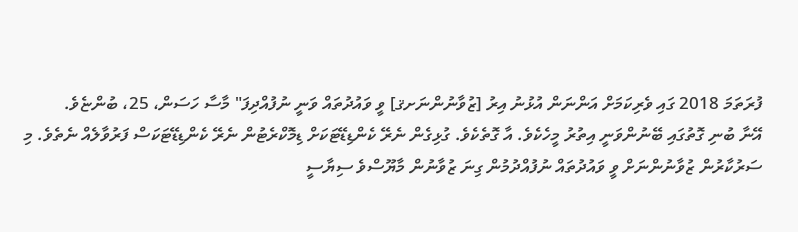ފުރަތަމަ 2018 ގައި ވެރިކަމަށް އަންނަން އުޅުނު އިރު [ޒުވާނުންނަށޤ] ވީ ވައުދުތައް ވަނީ ނުފުއްދިފަ" މާސާ ހަސަން، 25، ބުންޏެވެ.
އޭނާ ބުނި ގޮތުގައި ބޭނުންވަނީ އިތުރު މީހެކެވެ. އާ ގޮތެކެވެ. ގުޅިގެން ނެރޭ ކެންޑިޑޭޓަކަށް ޑިމޮކްރެޓުން ނެރޭ ކެންޑިޑޭޓަކަސް ފަރުވާލެއް ނެތެވެ. މި ސަރުކާރުން ޒުވާނުންނަށް ވީ ވައުދުތައް ނުފުއްދުމުން ގިނަ ޒުވާނުން މާޔޫސްވެ ސިޔާސީ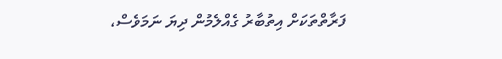ފަރާތްތަކަށް އިތުބާރު ގެއްލެމުން ދިޔަ ނަމަވެސް،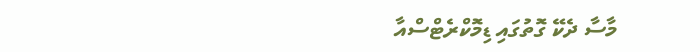މާސާ ދެކޭ ގޮތުގައި ޑިމޮކްރެޓްސްއާ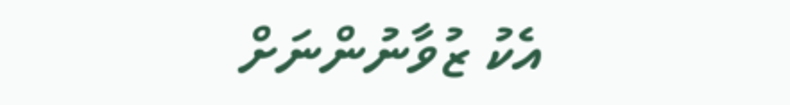އެކު ޒުވާނުންނަށް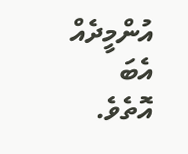އުންމީދެއް އެބަ އޮތެވެ.